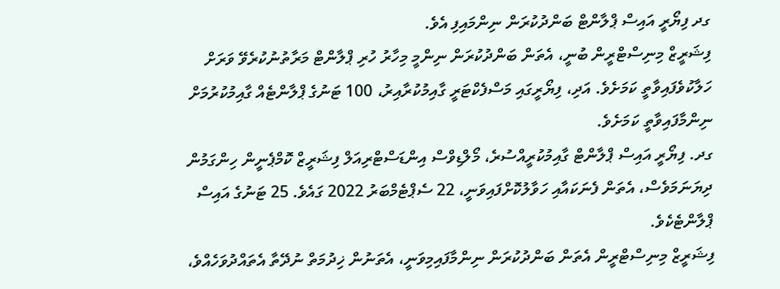ގދ ފިޔޯރީ އައިސް ޕްލާންޓް ބަންދުކުރަން ނިންމައިފި އެވެ.
ފިޝަރީޒް މިނިސްޓްރީން ބުނީ، އެތަން ބަންދުކުރަން ނިންމީ މިހާރު ހުރި ޕްލާންޓް މަރާތުނުކުރެވޭ ވަރަށް ހަލާކުވެފައިވާތީ ކަމަށެވެ. އަދި، ފިޔޯރީގައި މަސްފެކްޓަރީ ގާއިމުކުރާއިރު، 100 ޓަނުގެ ޕްލާންޓެއް ގާއިމުކުރުމަށް ނިންމާފައިވާތީ ކަމަށެވެ.
ގދ. ފިޔޯރީ އައިސް ޕްލާންޓް ގާއިމުކުރީއްސުރެ، މޯލްޑިވްސް އިންޑަސްޓްރިއަލް ފިޝަރީޒް ކޮމްޕެނީން ހިންގަމުން ދިޔަނަމަވެސް، އެތަން ފެނަކައާއި ހަވާލުކޮށްފައިވަނީ، 22 ސެޕްޓެމްބަރު 2022 ގައެވެ. 25 ޓަނުގެ އައިސް ޕްލާންޓެކެވެ.
ފިޝަރީޒް މިނިސްޓްރީން އެތަން ބަންދުކުރަން ނިންމާފައިމިވަނީ، އެތަނުން ޚިދުމަތް ނުދޭތާ އެތައްދުވަހެއްވެ،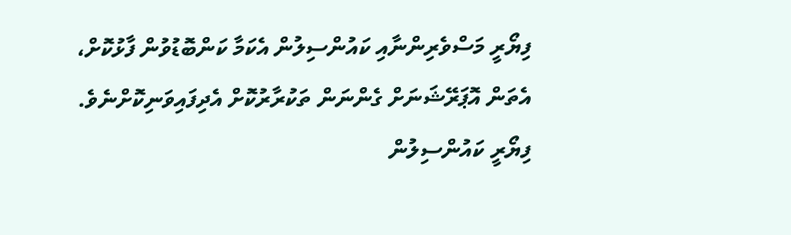ފިޔޯރީ މަސްވެރިންނާއި ކައުންސިލުން އެކަމާ ކަންބޮޑުވުން ފާޅުކޮށް، އެތަން އޮޕަރޭޝަނަށް ގެންނަން ތަކުރާރުކޮށް އެދިފައިވަނިކޮށްނެވެ.
ފިޔޯރީ ކައުންސިލުން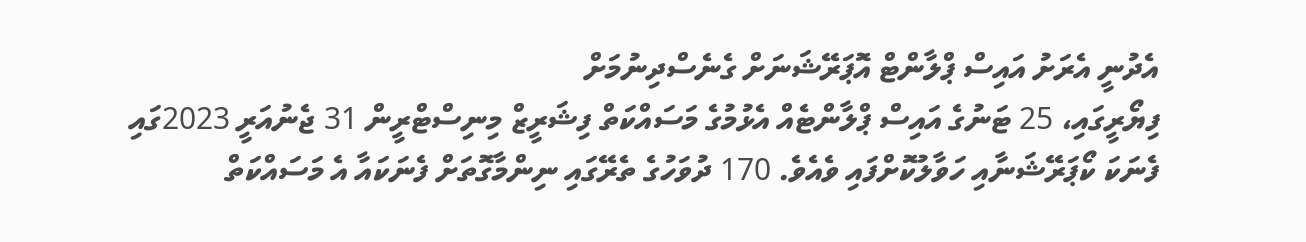އެދުނީ އެރަށު އައިސް ޕްލާންޓް އޮޕަރޭޝަނަށް ގެނެސްދިނުމަށް
ފިޔޯރީގައި، 25 ޓަނުގެ އައިސް ޕްލާންޓެއް އެޅުމުގެ މަސައްކަތް ފިޝަރީޒް މިނިސްޓްރީން 31 ޖެނުއަރީ 2023ގައި ފެނަކަ ކޯޕަރޭޝަނާއި ހަވާލުކޮށްފައި ވެއެވެ. 170 ދުވަހުގެ ތެރޭގައި ނިންމާގޮތަށް ފެނަކައާ އެ މަސައްކަތް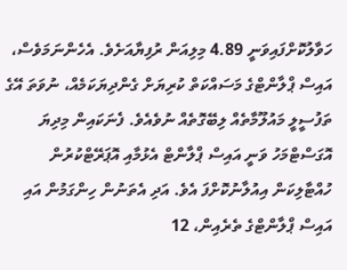ހަވާލުކޮށްފައިވަނީ 4.89 މިލިއަން ރުފިޔާއަށެވެ. އެހެންނަމަވެސް، އައިސް ޕްލާންޓްގެ މަސައްކަތް ކުރިޔަށް ގެންދިޔަކަމެއް، ނުވަތަ އޭގެ ތަފުސީލީ މައުލޫމާތެއް ލިބޭގޮތެއް ނުވެއެވެ. ފެނަކައިން މިދިޔަ އޮގަސްޓްމަހު ވަނީ އައިސް ޕްލާންޓް އެޅުމާއި އޮޕަރޭޓްކުރުން ހުއްޓާލިކަން އިއުލާނުކޮށްފަ އެވެ. އަދި އެތަނުން ހިންގަމުން އައި އައިސް ޕްލާންޓްގެ ތެރެއިން، 12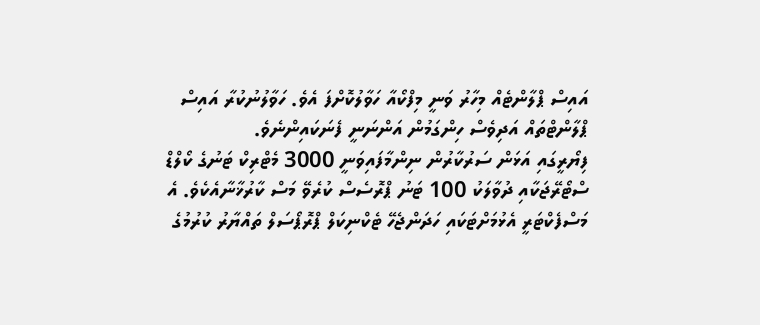އައިސް ޕްލާންޓެއް މިހާރު ވަނީ މިފްކޯއާ ހަވާލުކޮށްފަ އެވެ. ހަވާލުނުކުރާ އައިސް ޕްލާންޓްތައް އަދިވެސް ހިންގަމުން އަންނަނީ ފެނަކައިންނެވެ.
ފިޔޯރީގައި އަޅަން ސަރުކާރުން ނިންމާފައިވަނީ 3000 މެޓްރިކް ޓަނުގެ ކޯލްޑް ސްޓޯރޭޖަކާއި ދުވާލަކު 100 ޓަނު ޕްރޮސެސް ކުރެވޭ މަސް ކާރުޚާނާއެކެވެ. އެ މަސްފެކްޓަރީ އެޅުމަށްޓަކައި ހަދަންޖެހޭ ޓެކްނިކަލް ޕްރޮޕޯސަލް ތައްޔާރު ކުރުމުގެ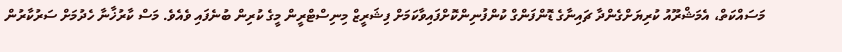މަސައްކަތް، އެމަޝްރޫއު ކުރިޔަށްގެންދާ ޗައިނާގެ ޑޮންފަންގް ކުންފުނިންކޮށްފައިވާކަމަށް ފިޝަރީޒް މިނިސްޓްރީން މީގެ ކުރިން ބުނެފައި ވެއެވެ. މަސް ކާރުޚާނާ ހެދުމަށް ސަރުކާރުން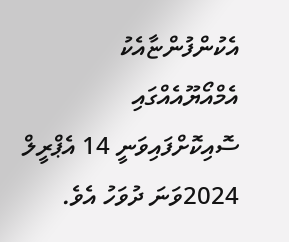އެކުންފުންޏާއެކު އެމްއޯޔޫއެއްގައި ސޮއިކޮށްފައިވަނީ 14 އެޕްރީލް 2024ވަނަ ދުވަހު އެވެ.